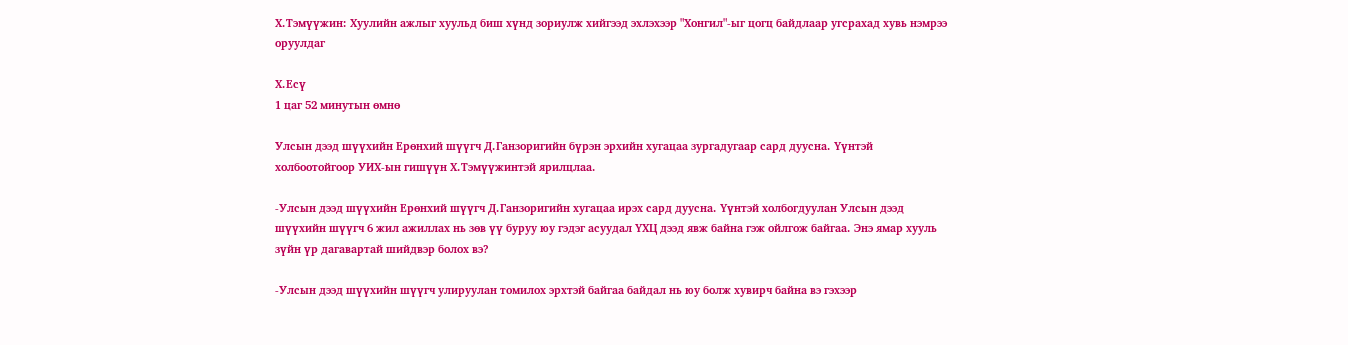Х.Тэмүүжин: Хуулийн ажлыг хуульд биш хүнд зориулж хийгээд эхлэхээр "Хонгил"-ыг цогц байдлаар угсрахад хувь нэмрээ оруулдаг

Х.Есү
1 цаг 52 минутын өмнө

Улсын дээд шүүхийн Ерөнхий шүүгч Д.Ганзоригийн бүрэн эрхийн хугацаа зургадугаар сард дуусна. Үүнтэй холбоотойгоор УИХ-ын гишүүн Х.Тэмүүжинтэй ярилцлаа.

-Улсын дээд шүүхийн Ерөнхий шүүгч Д.Ганзоригийн хугацаа ирэх сард дуусна. Үүнтэй холбогдуулан Улсын дээд шүүхийн шүүгч 6 жил ажиллах нь зөв үү буруу юу гэдэг асуудал ҮХЦ дээд явж байна гэж ойлгож байгаа. Энэ ямар хууль зүйн үр дагавартай шийдвэр болох вэ?

-Улсын дээд шүүхийн шүүгч улируулан томилох эрхтэй байгаа байдал нь юу болж хувирч байна вэ гэхээр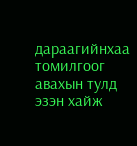дараагийнхаа томилгоог авахын тулд эзэн хайж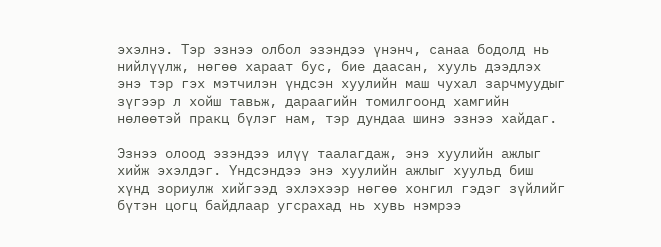эхэлнэ. Тэр эзнээ олбол эзэндээ үнэнч, санаа бодолд нь нийлүүлж, нөгөө хараат бус, бие даасан, хууль дээдлэх энэ тэр гэх мэтчилэн үндсэн хуулийн маш чухал зарчмуудыг зүгээр л хойш тавьж, дараагийн томилгоонд хамгийн нөлөөтэй пракц бүлэг нам, тэр дундаа шинэ эзнээ хайдаг.

Эзнээ олоод эзэндээ илүү таалагдаж, энэ хуулийн ажлыг хийж эхэлдэг. Үндсэндээ энэ хуулийн ажлыг хуульд биш хүнд зориулж хийгээд эхлэхээр нөгөө хонгил гэдэг зүйлийг бүтэн цогц байдлаар угсрахад нь хувь нэмрээ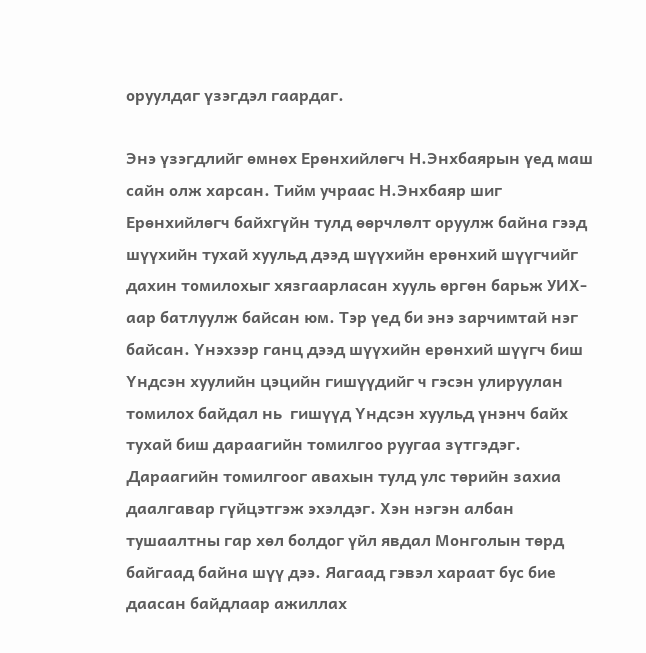оруулдаг үзэгдэл гаардаг.

Энэ үзэгдлийг өмнөх Ерөнхийлөгч Н.Энхбаярын үед маш сайн олж харсан. Тийм учраас Н.Энхбаяр шиг Ерөнхийлөгч байхгүйн тулд өөрчлөлт оруулж байна гээд шүүхийн тухай хуульд дээд шүүхийн ерөнхий шүүгчийг дахин томилохыг хязгаарласан хууль өргөн барьж УИХ-аар батлуулж байсан юм. Тэр үед би энэ зарчимтай нэг байсан. Үнэхээр ганц дээд шүүхийн ерөнхий шүүгч биш Үндсэн хуулийн цэцийн гишүүдийг ч гэсэн улируулан томилох байдал нь  гишүүд Үндсэн хуульд үнэнч байх тухай биш дараагийн томилгоо руугаа зүтгэдэг. Дараагийн томилгоог авахын тулд улс төрийн захиа даалгавар гүйцэтгэж эхэлдэг. Хэн нэгэн албан тушаалтны гар хөл болдог үйл явдал Монголын төрд байгаад байна шүү дээ. Яагаад гэвэл хараат бус бие даасан байдлаар ажиллах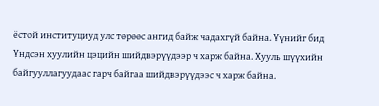ёстой институциуд улс төрөөс ангид байж чадахгүй байна. Үүнийг бид Үндсэн хуулийн цэцийн шийдвэрүүдээр ч харж байна. Хууль шүүхийн байгууллагуудаас гарч байгаа шийдвэрүүдээс ч харж байна.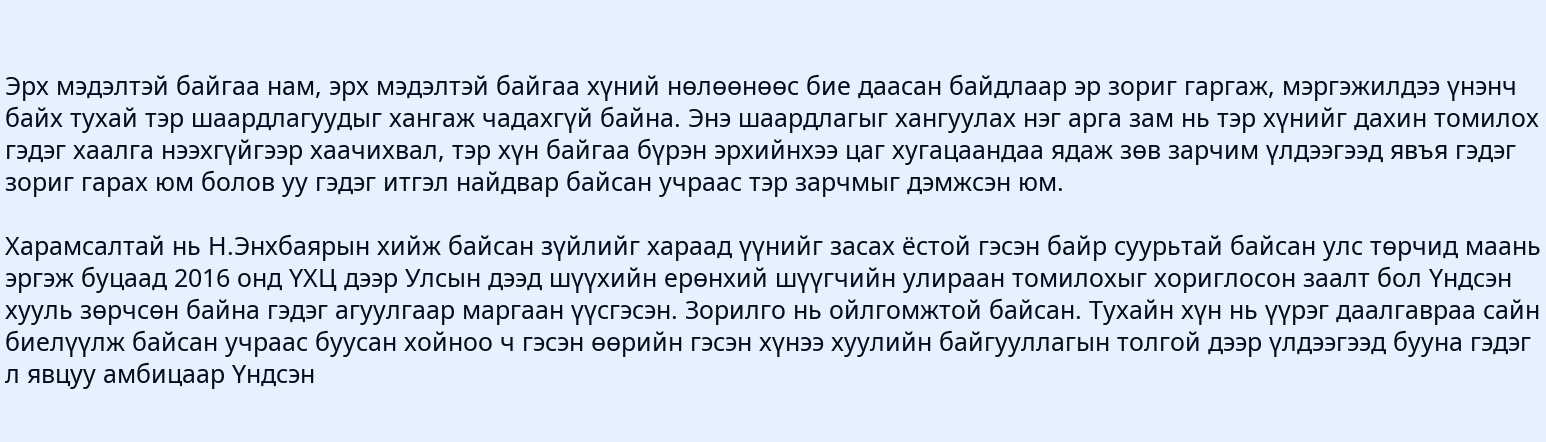Эрх мэдэлтэй байгаа нам, эрх мэдэлтэй байгаа хүний нөлөөнөөс бие даасан байдлаар эр зориг гаргаж, мэргэжилдээ үнэнч байх тухай тэр шаардлагуудыг хангаж чадахгүй байна. Энэ шаардлагыг хангуулах нэг арга зам нь тэр хүнийг дахин томилох гэдэг хаалга нээхгүйгээр хаачихвал, тэр хүн байгаа бүрэн эрхийнхээ цаг хугацаандаа ядаж зөв зарчим үлдээгээд явъя гэдэг зориг гарах юм болов уу гэдэг итгэл найдвар байсан учраас тэр зарчмыг дэмжсэн юм.

Харамсалтай нь Н.Энхбаярын хийж байсан зүйлийг хараад үүнийг засах ёстой гэсэн байр суурьтай байсан улс төрчид маань эргэж буцаад 2016 онд ҮХЦ дээр Улсын дээд шүүхийн ерөнхий шүүгчийн улираан томилохыг хориглосон заалт бол Үндсэн хууль зөрчсөн байна гэдэг агуулгаар маргаан үүсгэсэн. Зорилго нь ойлгомжтой байсан. Тухайн хүн нь үүрэг даалгавраа сайн биелүүлж байсан учраас буусан хойноо ч гэсэн өөрийн гэсэн хүнээ хуулийн байгууллагын толгой дээр үлдээгээд бууна гэдэг л явцуу амбицаар Үндсэн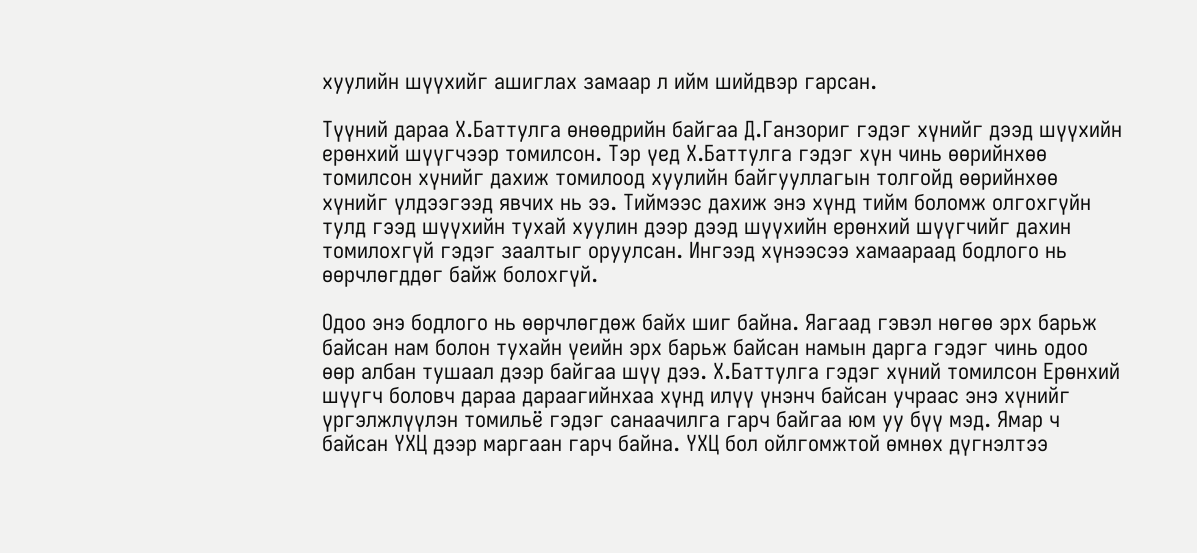хуулийн шүүхийг ашиглах замаар л ийм шийдвэр гарсан.

Түүний дараа Х.Баттулга өнөөдрийн байгаа Д.Ганзориг гэдэг хүнийг дээд шүүхийн ерөнхий шүүгчээр томилсон. Тэр үед Х.Баттулга гэдэг хүн чинь өөрийнхөө томилсон хүнийг дахиж томилоод хуулийн байгууллагын толгойд өөрийнхөө хүнийг үлдээгээд явчих нь ээ. Тиймээс дахиж энэ хүнд тийм боломж олгохгүйн тулд гээд шүүхийн тухай хуулин дээр дээд шүүхийн ерөнхий шүүгчийг дахин томилохгүй гэдэг заалтыг оруулсан. Ингээд хүнээсээ хамаараад бодлого нь өөрчлөгддөг байж болохгүй.

Одоо энэ бодлого нь өөрчлөгдөж байх шиг байна. Яагаад гэвэл нөгөө эрх барьж байсан нам болон тухайн үеийн эрх барьж байсан намын дарга гэдэг чинь одоо өөр албан тушаал дээр байгаа шүү дээ. Х.Баттулга гэдэг хүний томилсон Ерөнхий шүүгч боловч дараа дараагийнхаа хүнд илүү үнэнч байсан учраас энэ хүнийг үргэлжлүүлэн томильё гэдэг санаачилга гарч байгаа юм уу бүү мэд. Ямар ч байсан ҮХЦ дээр маргаан гарч байна. ҮХЦ бол ойлгомжтой өмнөх дүгнэлтээ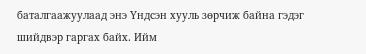баталгаажуулаад энэ Үндсэн хууль зөрчиж байна гэдэг шийдвэр гаргах байх. Ийм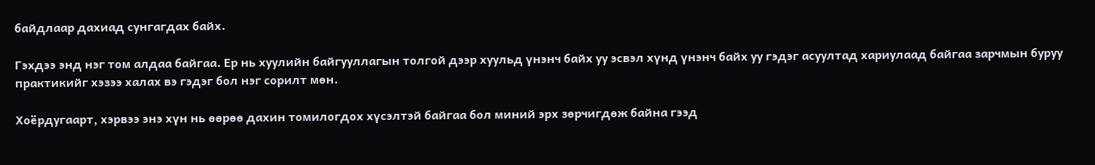байдлаар дахиад сунгагдах байх.

Гэхдээ энд нэг том алдаа байгаа. Ер нь хуулийн байгууллагын толгой дээр хуульд үнэнч байх уу эсвэл хүнд үнэнч байх уу гэдэг асуултад хариулаад байгаа зарчмын буруу практикийг хэзээ халах вэ гэдэг бол нэг сорилт мөн.

Хоёрдугаарт, хэрвээ энэ хүн нь өөрөө дахин томилогдох хүсэлтэй байгаа бол миний эрх зөрчигдөж байна гээд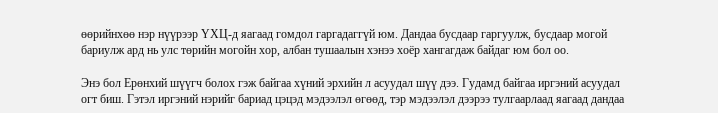өөрийнхөө нэр нүүрээр ҮХЦ-д яагаад гомдол гаргадаггүй юм. Дандаа бусдаар гаргуулж, бусдаар могой бариулж ард нь улс төрийн могойн хор, албан тушаалын хэнээ хоёр хангагдаж байдаг юм бол оо.

Энэ бол Ерөнхий шүүгч болох гэж байгаа хүний эрхийн л асуудал шүү дээ. Гудамд байгаа иргэний асуудал огт биш. Гэтэл иргэний нэрийг бариад цэцэд мэдээлэл өгөөд, тэр мэдээлэл дээрээ тулгаарлаад яагаад дандаа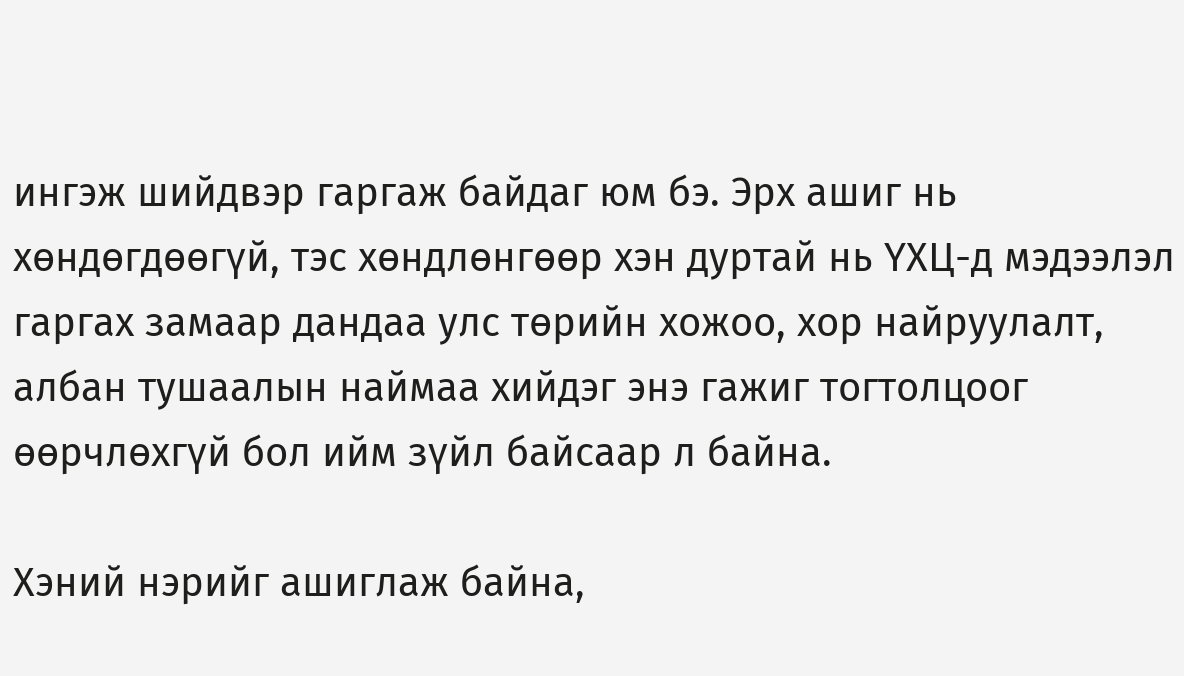ингэж шийдвэр гаргаж байдаг юм бэ. Эрх ашиг нь хөндөгдөөгүй, тэс хөндлөнгөөр хэн дуртай нь ҮХЦ-д мэдээлэл гаргах замаар дандаа улс төрийн хожоо, хор найруулалт, албан тушаалын наймаа хийдэг энэ гажиг тогтолцоог өөрчлөхгүй бол ийм зүйл байсаар л байна.

Хэний нэрийг ашиглаж байна,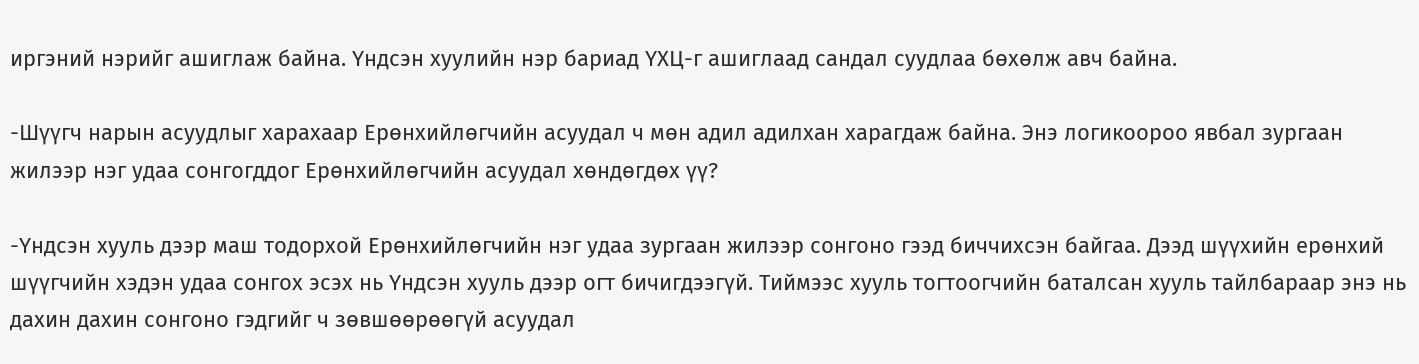иргэний нэрийг ашиглаж байна. Үндсэн хуулийн нэр бариад ҮХЦ-г ашиглаад сандал суудлаа бөхөлж авч байна.

-Шүүгч нарын асуудлыг харахаар Ерөнхийлөгчийн асуудал ч мөн адил адилхан харагдаж байна. Энэ логикоороо явбал зургаан жилээр нэг удаа сонгогддог Ерөнхийлөгчийн асуудал хөндөгдөх үү?

-Үндсэн хууль дээр маш тодорхой Ерөнхийлөгчийн нэг удаа зургаан жилээр сонгоно гээд биччихсэн байгаа. Дээд шүүхийн ерөнхий шүүгчийн хэдэн удаа сонгох эсэх нь Үндсэн хууль дээр огт бичигдээгүй. Тиймээс хууль тогтоогчийн баталсан хууль тайлбараар энэ нь дахин дахин сонгоно гэдгийг ч зөвшөөрөөгүй асуудал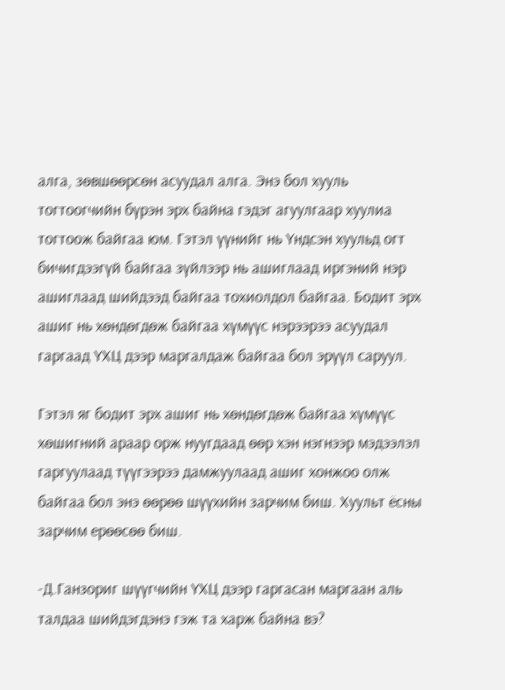алга, зөвшөөрсөн асуудал алга. Энэ бол хууль тогтоогчийн бүрэн эрх байна гэдэг агуулгаар хуулиа тогтоож байгаа юм. Гэтэл үүнийг нь Үндсэн хуульд огт бичигдээгүй байгаа зүйлээр нь ашиглаад иргэний нэр ашиглаад шийдээд байгаа тохиолдол байгаа. Бодит эрх ашиг нь хөндөгдөж байгаа хүмүүс нэрээрээ асуудал гаргаад ҮХЦ дээр маргалдаж байгаа бол эрүүл саруул.

Гэтэл яг бодит эрх ашиг нь хөндөгдөж байгаа хүмүүс хөшигний араар орж нуугдаад өөр хэн нэгнээр мэдээлэл гаргуулаад түүгээрээ дамжуулаад ашиг хонжоо олж байгаа бол энэ өөрөө шүүхийн зарчим биш. Хуульт ёсны зарчим ерөөсөө биш.

-Д.Ганзориг шүүгчийн ҮХЦ дээр гаргасан маргаан аль талдаа шийдэгдэнэ гэж та харж байна вэ?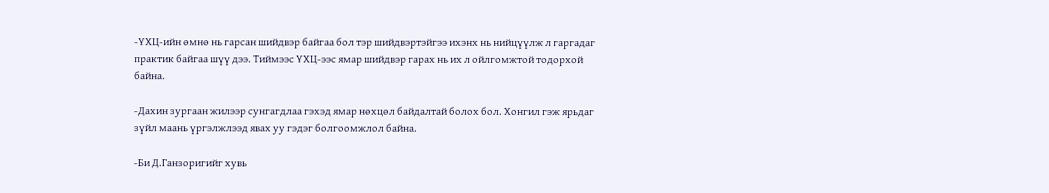-ҮХЦ-ийн өмнө нь гарсан шийдвэр байгаа бол тэр шийдвэртэйгээ ихэнх нь нийцүүлж л гаргадаг практик байгаа шүү дээ. Тиймээс ҮХЦ-ээс ямар шийдвэр гарах нь их л ойлгомжтой тодорхой байна.

-Дахин зургаан жилээр сунгагдлаа гэхэд ямар нөхцөл байдалтай болох бол. Хонгил гэж ярьдаг зүйл маань үргэлжлээд явах уу гэдэг болгоомжлол байна.

-Би Д.Ганзоригийг хувь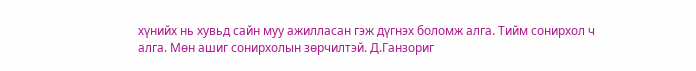хүнийх нь хувьд сайн муу ажилласан гэж дүгнэх боломж алга. Тийм сонирхол ч алга. Мөн ашиг сонирхолын зөрчилтэй. Д.Ганзориг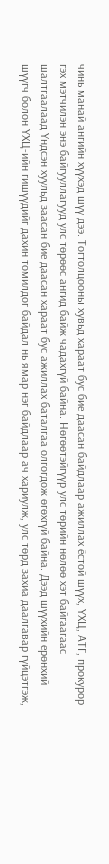чинь манай ангийн хүүхэд шүү дээ. Тогтолцооны хувьд хараат бус бие даасан байдлаар ажиллах ёстой шүүх, ҮХЦ, АТГ, прокурор гэх мэтчилэн энэ байгууллагууд улс төрөөс ангид байж чадахгүй байна. Нөгөөтэйгүүр улс төрийн нөлөө хэт байгаагаас шалтгаалаад Үндсэн хуульд заасан бие даасан хараат бус ажиллах баталгаа олгогдож өгөхгүй байна. Дээд шүүхийн ерөнхий шүүгч болон ҮХЦ-ийн гишүүдийг дахин томилдог байдал нь ямар нэг байдлаар ач хариулж, улс төрд захиа даалгавар гүйцэтгэж,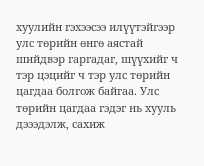хуулийн гэхээсээ илүүтэйгээр улс төрийн өнгө аястай шийдвэр гаргадаг, шүүхийг ч тэр цэцийг ч тэр улс төрийн цагдаа болгож байгаа. Улс төрийн цагдаа гэдэг нь хууль дэээдэлж, сахиж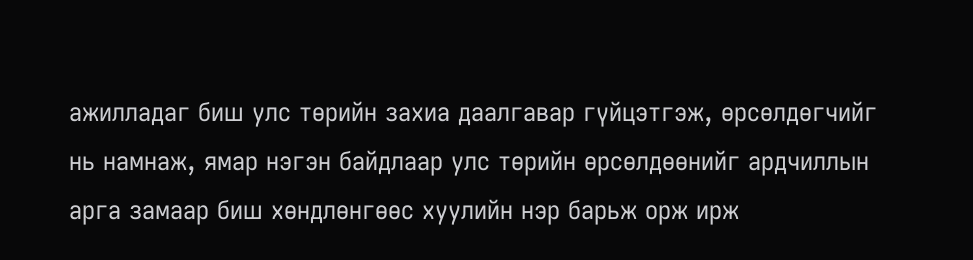ажилладаг биш улс төрийн захиа даалгавар гүйцэтгэж, өрсөлдөгчийг нь намнаж, ямар нэгэн байдлаар улс төрийн өрсөлдөөнийг ардчиллын арга замаар биш хөндлөнгөөс хуулийн нэр барьж орж ирж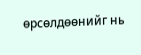өрсөлдөөнийг нь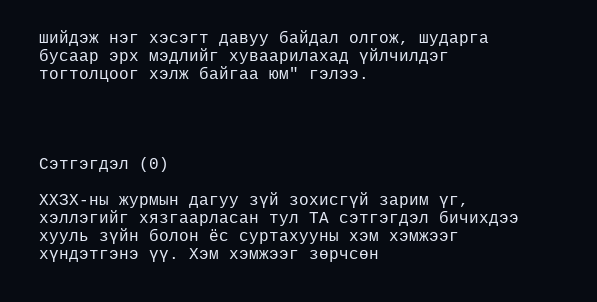шийдэж нэг хэсэгт давуу байдал олгож, шударга бусаар эрх мэдлийг хуваарилахад үйлчилдэг тогтолцоог хэлж байгаа юм" гэлээ.




Сэтгэгдэл (0)

ХХЗХ-ны журмын дагуу зүй зохисгүй зарим үг, хэллэгийг хязгаарласан тул ТА сэтгэгдэл бичихдээ хууль зүйн болон ёс суртахууны хэм хэмжээг хүндэтгэнэ үү. Хэм хэмжээг зөрчсөн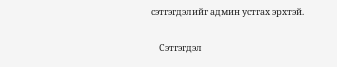сэтгэгдэлийг админ устгах эрхтэй.

    Сэтгэгдэл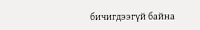бичигдээгүй байна